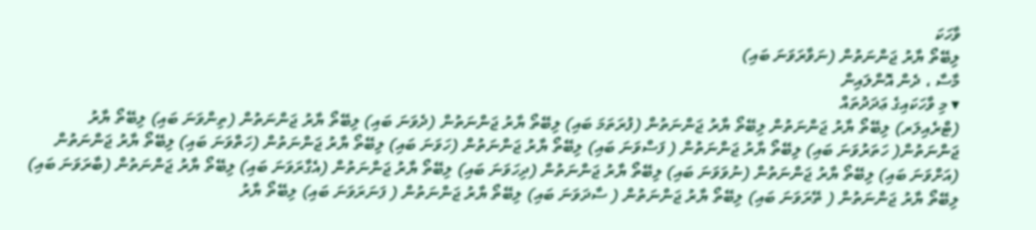ވާހަކަ
ލިބޭތޯ ޔާރު ޖަންނަތުން (ނަވާރަވަނަ ބައި)
މާސާ ، ދެން އޮންލައިން
▾ މި ވާހަކައިގެ ޢަދަދުތައް
(ޓްރެއިލަރ) ލިބޭތޯ ޔާރު ޖަންނަތުން ލިބޭތޯ ޔާރު ޖަންނަތުން (ފުރަތަމަ ބައި) ލިބޭތޯ ޔާރު ޖަންނަތުން (ދެވަނަ ބައި) ލިބޭތޯ ޔާރު ޖަންނަތުން (ތިންވަނަ ބައި) ލިބޭތޯ ޔާރު ޖަންނަތުން( ހަތަރުވަނަ ބައި) ލިބޭތޯ ޔާރު ޖަންނަތުން ( ފަސްވަނަ ބައި) ލިބޭތޯ ޔާރު ޖަންނަތުން (ހަވަނަ ބައި) ލިބޭތޯ ޔާރު ޖަންނަތުން (ހަތްވަނަ ބައި) ލިބޭތޯ ޔާރު ޖަންނަތުން (އަށްވަނަ ބައި) ލިބޭތޯ ޔާރު ޖަންނަތުން (ނުވަވަނަ ބައި) ލިބޭތޯ ޔާރު ޖަންނަތުން (ދިހަވަނަ ބައި) ލިބޭތޯ ޔާރު ޖަންނަތުން (އެގާރަވަނަ ބައި) ލިބޭތޯ ޔާރު ޖަންނަތުން (ބާރަވަނަ ބައި) ލިބޭތޯ ޔާރު ޖަންނަތުން ( ތޭރަވަނަ ބައި) ލިބޭތޯ ޔާރު ޖަންނަތުން ( ސާދަވަނަ ބައި) ލިބޭތޯ ޔާރު ޖަންނަތުން ( ފަނަރަވަނަ ބައި) ލިބޭތޯ ޔާރު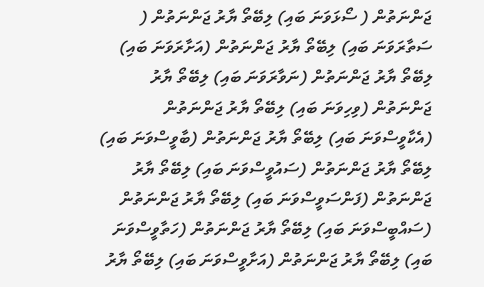ޖަންނަތުން ( ސޯޅަވަނަ ބައި) ލިބޭތޯ ޔާރު ޖަންނަތުން ( ސަތާރަވަނަ ބައި) ލިބޭތޯ ޔާރު ޖަންނަތުން (އަށާރަވަނަ ބައި) ލިބޭތޯ ޔާރު ޖަންނަތުން (ނަވާރަވަނަ ބައި) ލިބޭތޯ ޔާރު ޖަންނަތުން (ވިހިވަނަ ބައި) ލިބޭތޯ ޔާރު ޖަންނަތުން (އެކާވީސްވަނަ ބައި) ލިބޭތޯ ޔާރު ޖަންނަތުން (ބާވީސްވަނަ ބައި) ލިބޭތޯ ޔާރު ޖަންނަތުން (ސައުވީސްވަނަ ބައި) ލިބޭތޯ ޔާރު ޖަންނަތުން (ފަންސަވީސްވަނަ ބައި) ލިބޭތޯ ޔާރު ޖަންނަތުން (ސައްބީސްވަނަ ބައި) ލިބޭތޯ ޔާރު ޖަންނަތުން (ހަތާވީސްވަނަ ބައި) ލިބޭތޯ ޔާރު ޖަންނަތުން (އަށާވީސްވަނަ ބައި) ލިބޭތޯ ޔާރު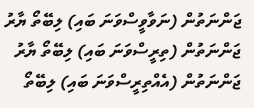ޖަންނަތުން (ނަވާވީސްވަނަ ބައި) ލިބޭތޯ ޔާރު ޖަންނަތުން (ތިރީސްވަނަ ބައި) ލިބޭތޯ ޔާރު ޖަންނަތުން (އެއްތިރީސްވަނަ ބައި) ލިބޭތޯ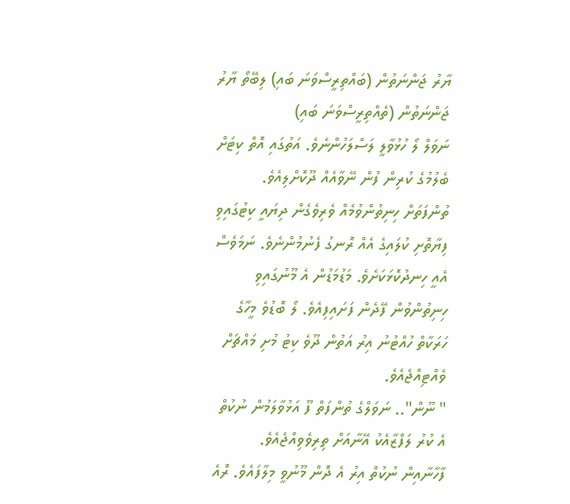ޔާރު ޖަންނަތުން (ބައްތިރީސްވަނަ ބައި) ލިބޭތޯ ޔާރު ޖަންނަތުން (ތެއްތިރީސްވަނަ ބައި)
ނަވަލް ލޯ ހުޅުވާލީ ލަސްލަހުންނެވެ. އަތުގައި އޮތް ކިޓަށް ބެލުމުގެ ކުރިން ފުން ނޭވާއެއް ދޫކޮށްލިއެވެ. ތުންފަތަށް ހިނިތުންވުމެއް ވެރިވެގެން ދިޔައީ ކިޓުގައިވި ފިޔާތޮށި ކުލައިގެ އެއް ރޮނގު ފެނުމުންނެވެ. ނަމަވެސް އެއީ ހިނދުކޮޅަކަށެވެ. މަޑުމަޑުން އެ މޫނުގައިވި ހިނިތުންވުން ފޭދެން ފަށައިފިއެވެ. ލޯ ބޮޑުވެ މީހާގެ ހަރަކާތް ހުއްޓުނު އިރު އަތުން ދޫވެ ކިޓު މުށި މައްޗަށް ވެއްޓިއްޖެއެވެ.
" ނޫން".. ނަވަލްގެ ތުންފަތް ފޫ އަޅުވާލަމުން ނުކުތް އެ ކުރު ލަފްޒާއެކު އޭނާއަށް ތިރިވެވިއްޖެއެވެ.
ފާހާނާއިން ނުކުތް އިރު އެ ދޮން މޫނުވީ މިލާފައެވެ. ރޮއެ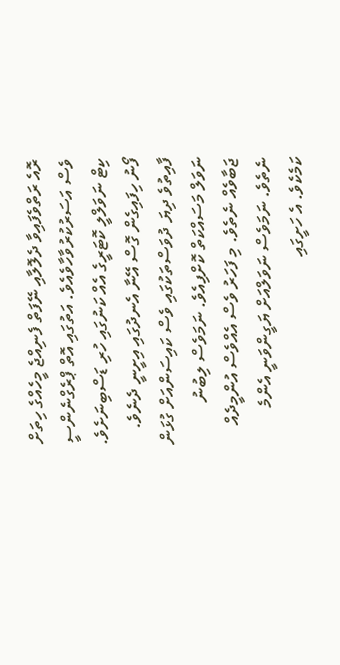ރޮއެ ރަތްވެފައިވާ ދެލޮލާއި ނޭފަތް ފެނިއްޖެ މީހެއްގެ ހިތަށް ވެސް އަސަރުކުރުވާހާވެއެވެ. އަތުގައި އޮތް ޕްރެގްނެންސީ ކިޓް ނަވަލްލީ ކޮޓަރީގެ އެއް ކަނުގައި ހުރި ޑަސްބިނަށެވެ. ފޯނު ހިފައިގެން ގޮސް އޭނާ އެނދުގައި އިށީނީ ދެނެވެ. ފާއިތުވެ ދިޔަ ދުވަސްތަކުގައި ވެސް ކައިސަންއަށް ގުޅަން ނަވަލް މަސައްކަތް ކޮށްފިއެވެ. ނަމަވެސް ލިބުނު ޖަބާވެއް ނެތެވެ. މި ފަހަރު ވެސް އެއްވެސް އުންމީދެއް ނެތެވެ. ނަމަވެސް ނަވަލްއަށް ޔަގީންވަނީ އެންމެ ކަމެކެވެ. އެ ހަށީގައި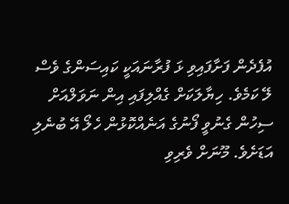އުފެދެން ފަށާފައިވި ޅަ ފުރާނައަކީ ކައިސަންގެ ވެސް ލޭ ކަމެވެ. ހިޔާލަކަށް ގެއްލިފައި އިން ނަވަލްއަށް ސިހުން ގެނުވީ ފޯނުގެ އަނެއްކޮޅުން ހެލޯ އޭ ބުނެލި އަޑަށެވެ. މޫނަށް ވެރިވި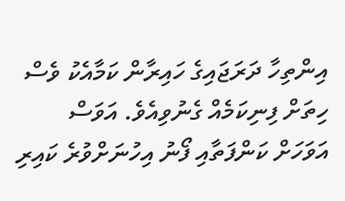އިންތިހާ ދަރަޖައިގެ ހައިރާން ކަމާއެކު ވެސް ހިތަށް ފިނިކަމެއް ގެނުވިއެވެ. އަވަސް އަވަހަށް ކަންފަތާއި ފޯނު އިހުނަށްވުރެ ކައިރި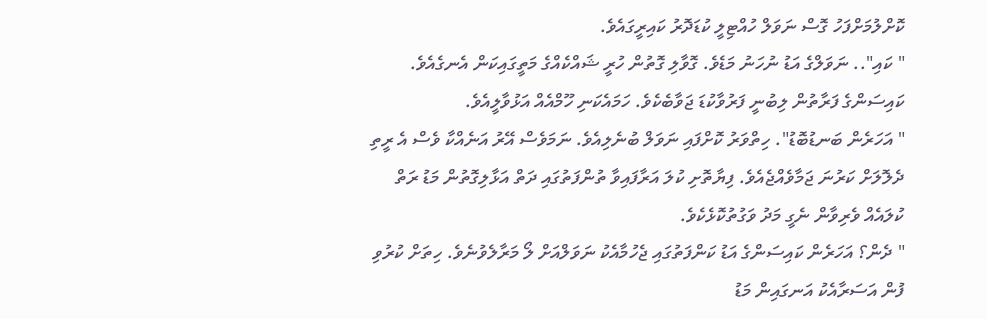ކޮށްލުމަށްފަހު ގޮސް ނަވަލް ހުއްޓިލީ ކުޑަދޮރު ކައިރީގައެވެ.
" ކައި".. ނަވަލްގެ އަޑު ނުހަނު މަޑެވެ. ގޮވާލި ގޮތުން ހުރީ ޝައްކެއްގެ މަތީގައިކަން އެނގެއެވެ. ކައިސަންގެ ފަރާތުން ލިބުނީ ފަރުވާކުޑަ ޖަވާބެކެވެ. ހަމައެކަނި ހޫމްއެއް އަޅުވާލީއެވެ.
" އަހަރެން ބަނޑުބޮޑު". ހިތްވަރު ކޮށްފައި ނަވަލް ބުނެލިއެވެ. ނަމަވެސް އޭރު އަނެއްކާ ވެސް އެ ރީތި ދެލޮލަށް ކަރުނަ ޖަމާވެއްޖެއެވެ. ފިޔާތޮށި ކުލަ އަރާފައިވާ ތުންފަތުގައި ދަތް އަޅާލިގޮތުން މަޑު ރަތް ކުލައެއް ވެރިވާން ނެގީ މަދު ވަގުތުކޮޅެކެވެ.
" ދެން؟ އަހަރެން ކައިސަންގެ އަޑު ކަންފަތުގައި ޖެހުމާއެކު ނަވަލްއަށް ލޯ މަރާލެވުނެވެ. ހިތަށް ކުރުވި ފުން އަސަރާއެކު އަނގައިން މަޑު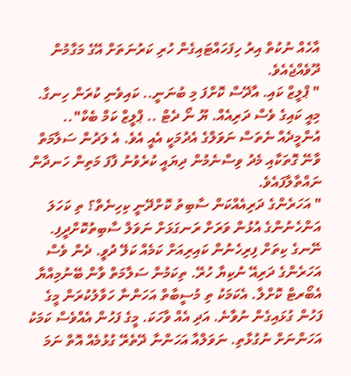އާހެއް ނުކުތް އިރު ހިފަހައްޓައިގެން ހުރި ކަރުނަތަށް އޭގެ މަގާމުން ދޫވެއްޖެއެވެ.
" ޕްލީޒް ކައި. އާދޭސް ކޮށްފަ މި ބުނަނީ.. ކައިވެނި ކުރަން ހިނގާ. މިއީ ކައިގެ ވެސް ދަރިއެއް. ޔޫ ނޯ ދެޓް .. ޕްލީޒް ކަމް ބެކް".. އުންމީދެއް ނެތަސް ނަވަލްގެ އެދުމަކީ އެއީ އެވެ. އެ ލަދުން ސަލާމަތް  ވާނޭ ގޮތަކާއި މެދު ވިސްނެމުން ދިޔައީ ކުރެވުނު ފާފަ މަތިން ހަނދާން ނައްތާލާފައެވެ.
" އަހަރެންގެ ދަރިއެއްކަން ސާބިތު ކޮށްދޭނީ ކިހިނެތް؟ ތި ކަހަލަ އަންހެނުންގެ އުޅުން ވަރަށް ރަނގަޅަށް ނަވަލް ސާބިތުކޮށްދީފި. ނޭނގެ ކިތަށް ފިރިހެނުން ކައިރިއަށް ކަމެއް ކަލޭ ދުވީ. ދެން ވެސް އަހަރެންގެ ދަރިއޭ ނުކިޔާ ހުރޭ. ތިކަމުން ސަލާމަތް ވާން ބޭނުމިއްޔާ އެބޯރޓް ކޮށްލާ. އެކަމަކު ތި މުސީބާތް އަހަންނާ ހަވާލުކުރަން މީގެ ފަހުން ގުޅައިގެން ނުވާނެ. އަދި އެއް ވާހަކަ. މީގެ ފަހުން އެއްވެސް ކަމަކު އަހަންނަށް ނުގުޅާތި. ނަވަލްއާ އަހަންނާ ދޭތެރޭ ގުޅުމެއް އޮތް ނަމަ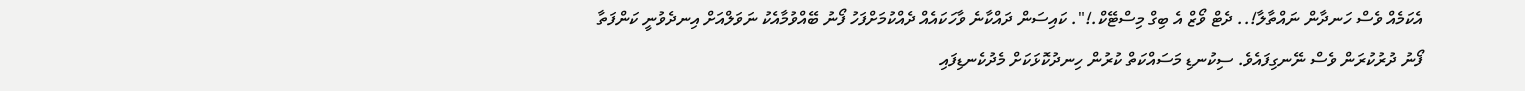އެކަމެއް ވެސް ހަނދާން ނައްތާލާ!.. ދެޓް ވޯޒް އެ ބިގް މިސްޓޭކް.!". ކައިސަން ދައްކާނެ ވާހަކައެއް ދެއްކުމަށްފަހު ފޯނު ބޭއްވުމާއެކު ނަވަލްއަށް އިނދެވުނީ ކަންފަތާ ފޯނު ދުރުކުރަން ވެސް ނޭނގިފައެވެ. ސިކުނޑި މަސައްކަތް ކުރުން ހިނދުކޮޅަކަށް މެދުކެނޑިފައި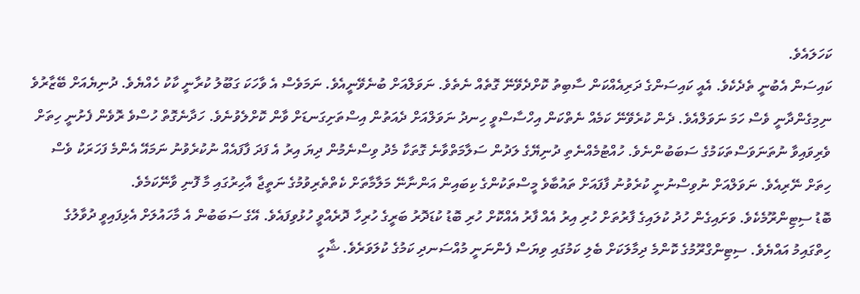ކަހަލައެވެ.
ކައިސަން އެބުނީ ތެދެކެވެ. އެއީ ކައިސަންގެ ދަރިއެއްކަން ސާބިތު ކޮށްދެވޭނޭ ގޮތެއް ނެތެވެ. ނަވަލްއަށް ބުނެވޭނީއެވެ. ނަމަވެސް އެ ވާހަކަ ގަބޫލު ކުރާނީ ކާކު ހެއްޔެވެ. ދުނިޔެއަށް ބޭޒާރުވެ ނިމިގެންދާނީ ވެސް ހަމަ ނަވަލްއެވެ. ދެން ކުރެވޭނޭ ކަމެއް ނެތްކަން އިހްސާސްވީ ހިނދު ނަވަލްއަށް ދެއަތުން އިސްތަށިގަނޑަށް ވާން ކޮށްލެވުނެވެ. ހަދާނެގޮތް ހުސްވެ ރޮވެން ފެށުނީ ހިތަށް ވެރިވައިވާ ނުތަނަވަސްތަކަމުގެ ސަބަބުންނެވެ. ހުއްޓުމެއްނެތި ދުނިޔޭގެ ލަދުން ސަލާމަތްވާނެ ގޮތަކާ މެދު ވިސްނެމުން ދިޔަ އިރު އެ ފަދަ ފާފައެއް ނުކުރެވުނު ނަމައޭ އެންމެ ފަހަރަކު ވެސް ހިތަށް ނޭރިއެވެ. ނަވަލްއަށް ނުވިސްނުނީ ކުރެވުނު ފާފައަށް ތައުބާވެ މީސްތަކުންގެ ކިބައިން އަންނާނޭ މަލާމާތަށް ކެތްތެރިވުމުގެ ނަތީޖާ އާހިރުގައި މާ ފޮނި ވާނޭކަމެވެ.
ބޮޑު ސިޓިންރޫމެކެވެ. ވަށައިގެން ހުދު ކުލައިގެ ފާރުތަށް ހުރި އިރު އެއް ފާރު އެއްކޮށް ހުރި ބޮޑު ކުޑަދޮރު ބަރީގެ ހުރިހާ ދޮރެއްވީ ހުޅުވިފައެވެ. އޭގެ ސަބަބުން އެ މާހައުލަށް އެޅިފައިވީ ދުވާލުގެ ހިތްގައިމު އައްޔެވެ. ސިޓިންގްރޫމުގެ ކޮންމެ ދިމާލަކަށް ބެލި ކަމުގައި ވިޔަސް ފެންނަނީ މުއްސަނދި ކަމުގެ ކުލަވަރެވެ. ޝާހީ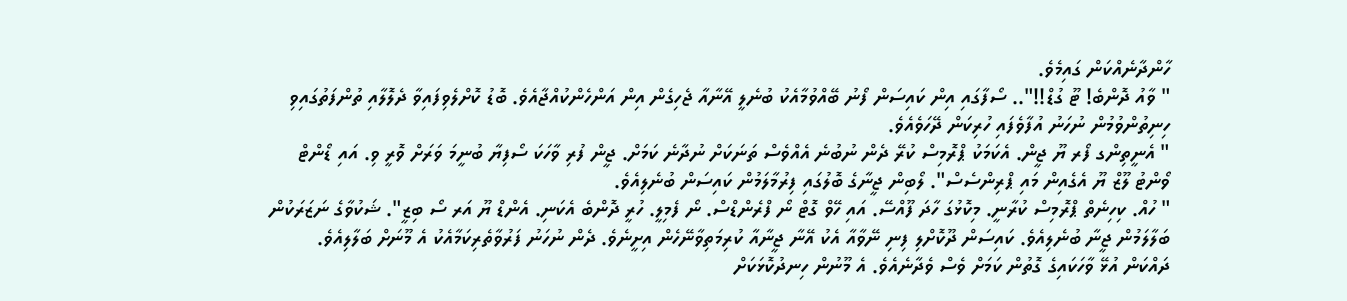ހާންދާނެއްކަން ގައިމެވެ.
" ވާއު ދޮންބެ! ޓޫ ގުޑް!!".. ސޯފާގައި އިން ކައިސަން ފޯނު ބޭއްވުމާއެކު ބުނެލީ އޭނާއާ ޖެހިގެން އިން އަންހެންކުއްޖާއެވެ. ބޮޑު ކޮށްލެވިފައިވާ ދެލޮލާއި ތުންފަތުގައިވި ހިނިތުންވުމުން ނުހަނު އުފާވެފައި ހުރިކަން ދޭހަވެއެވެ.
" އެނީތިންގ ފޯރ ޔޫ ޖީން. އެކަމަކު ޕްރޮމިސް ކުރޭ ދެން ނުބުނެ އެއްވެސް ތަނަކަށް ނުދާނެ ކަމަށް. ޖީން ފުރި ވާހަކަ ސޯފިޔާ ބުނީމަ ވަރަށް ވޮރީ ވި. އައި ޑޯންޓް ވޯންޓު ލޫޒް ޔޫ އެގެއިން މައި ޕްރިންސެސް". ލޯބިން ޖީނާގެ ބޮލުގައި ފިރުމާލަމުން ކައިސަން ބުނެލިއެވެ.
" ހުއް. ކިހިނެތް ޕްރޮމިސް ކުރާނީ. މިކޮޅުގަ ހާދަ ފޫއްސޭ. އައި ހޭވް ގޮޓް ނޯ ފްރެންޑްސް. ނޯ ފެމިލީ. ހުރީ ދޮންބެ އެކަނި. އެންޑް ޔޫ އަރ ސޯ ބިޒީ". ޝަކުވާގެ ނަޒަރަކުން ބަލާލަމުން ޖީނާ ބުނެލިއެވެ. ކައިސަން ދޫކޮށްލި ފިނި ނޭވާއާ އެކު އޭނާ ޖީނާއާ ކުރިމަތިވާނޭހެން އިށީނެވެ. ދެން ނުހަނު ފަރުވާތެރިކަމާއެކު އެ މޫނަށް ބަލާލިއެވެ. ދައްކަން އުޅޭ ވާހަކައިގެ ގޮތުން ކަމަށް ވެސް ވެދާނެއެވެ. އެ މޫނުން ހިނދުކޮޅަކަށް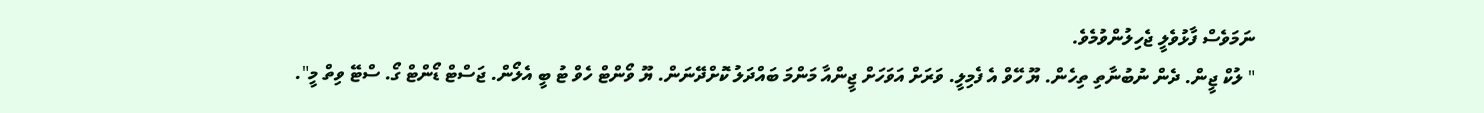ނަމަވެސް ފާޅުވެލީ ޖެހިލުންވުމެވެ.
" ލުކް ޖީން. ދެން ނުބުނާތި ތިހެން. ޔޫ ހޭވް އެ ފެމިލީ. ވަރަށް އަވަހަށް ޖީންއާ މަންމަ ބައްދަލު ކޮށްދޭނަން. ޔޫ ވޯންޓް ހެވް ޓު ބީ އެލޯން. ޖަސްޓް ޑޯންޓް ގޯ. ސްޓޭ ވިތް މީ".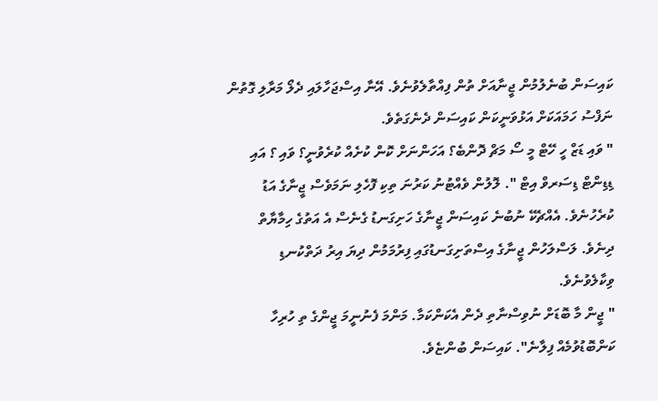ކައިސަން ބުނެލުމުން ޖީނާއަށް ތުން ފިއްތާލެވުނެވެ. އޭނާ އިސްޖަހާލައި ދެލޯ މަރާލި ގޮތުން ނަފްސު ހަމައަކަށް އަޅުވަނީކަން ކައިސަން ދެނެގަތެވެ.
" ވައި ޑަޒް ހީ ހޭޓް މީ ސޯ މަޗް ދޮންބެ؟ އަހަންނަށް ކޮން ކުށެއް ކުރެވުނީ؟ ވައި ؟ އައި ޑިޑިންޓް ޑިސަރވް އިޓް ". ލޮލުން ވެއްޓުނު ކަރުނަ ތިކި ފޮހެލި ނަމަވެސް ޖީނާގެ އަޑު ކުރެހުނެވެ. އެއްޗެކޭ ނުބުނެ ކައިސަން ޖީނާގެ ހަށިގަނޑު ގެނެސް އެ އަތުގެ ހިމާޔާތް ދިނެވެ. ލަސްލަހުން ޖީނާގެ އިސްތަށިގަނޑުގައި ފިރުމަމުން ދިޔަ އިރު ދަތްކުނޑި ވިކާލެވުނެވެ.
" ޖީން މާ ބޮޑަށް ނުވިސްނާތި ދެން އެކަންކަމާ. މަންމަ ފެނުނީމަ ޖީންގެ ތި ހުރިހާ ކަންބޮޑުވުމެއް ފިލާނެ". ކައިސަން ބުންޏެވެ.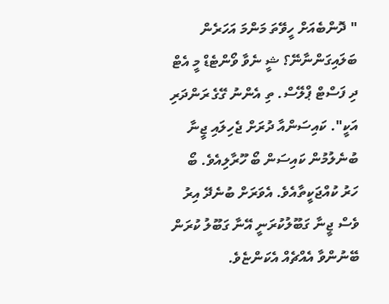" ދޮންބެއަށް ހީވޭތަ މަންމަ އަހަރެން ބަލައިގަންނާނޭ؟ ޝީ ނެވާ ވޯންޓެޑް މީ އެޓް ދި ފަސްޓް ޕްލޭސް. ތި އެންނު ގޭގެ ރަންދަރި އަކީ". ކައިސަންއާ ދުރަށް ޖެހިލައި ޖީނާ ބުނެލުމުން ކައިސަން ބޯ ހޫރާލިއެވެ. ބޯ ހަރު ކުއްޖަކީތާއެވެ. އެވަރަށް ބުނެދޭ އިރު ވެސް ޖީނާ ގަބޫލުކުރަނީ އޭނާ ގަބޫލު ކުރަން ބޭނުންވާ އެއްޗެއް އެކަންޏެވެ.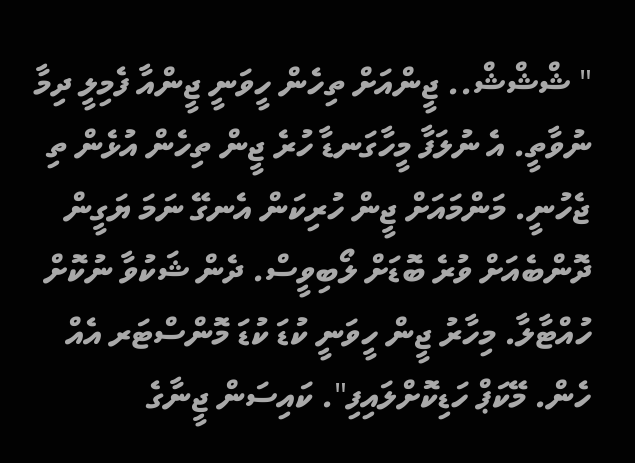" ޝްޝްޝް.. ޖީންއަށް ތިހެން ހީވަނީ ޖީންއާ ފެމިލީ ދިމާ ނުވާތީ. އެ ނުލަފާ މީހާގަނޑާ ހުރެ ޖީން ތިހެން އުޅެން ތި ޖެހުނީ. މަންމައަށް ޖީން ހުރިކަން އެނގޭ ނަމަ ޔަގީން ދޮންބެއަށް ވުރެ ބޮޑަށް ލޯބިވީސް. ދެން ޝަކުވާ ނުކޮށް ހުއްޓާލާ. މިހާރު ޖީން ހީވަނީ ކުޑަ ކުޑަ މޮންސްޓަރ އެއް ހެން. މޭކަޕް ހަޑިކޮށްލައިފި". ކައިސަން ޖީނާގެ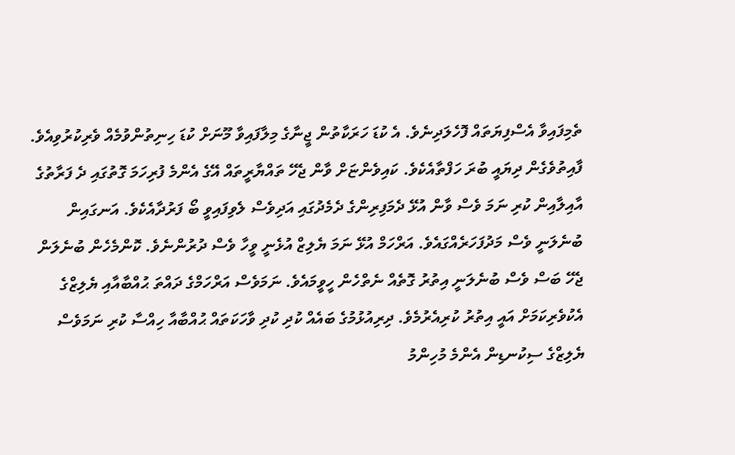ތެމިފައިވާ އެސްފިޔަތައް ފޮހެލަދިނެވެ. އެ ކުޑަ ހަރަކާތުން ޖީނާގެ މިލާފައިވާ މޫނަށް ކުޑަ ހިނިތުންވުމެއް ވެރިކުރުވިއެވެ.
ފާއިތުވެގެން ދިޔައީ ބުރަ ހަފްތާއެކެވެ. ކައިވެންޏަށް ވާން ޖެހޭ ތައްޔާރީތައް އޭގެ އެންމެ ފުރިހަމަ ގޮތުގައި ދެ ފަރާތުގެ އާއިލާއިން ކުރި ނަމަ ވެސް ވާން އުޅޭ ދެމަފިރިންގެ ދެމެދުގައި އަދިވެސް ލެވިފައިވީ ބޯ ފަރުދާއެކެވެ. އަނގައިން ބުނެލަނީ ވެސް މަދުފަހަރެއްގައެވެ. އަރްހަމް އުޅޭ ނަމަ ޔެލިޒް އުޅެނީ ވީހާ ވެސް ދުރުންނެވެ. ކޮންމެހެން ބުނެލަން ޖެހޭ ބަސް ވެސް ބުނެލަނީ އިތުރު ގޮތެއް ނެތްހެން ހީވީމައެވެ. ނަމަވެސް އަރްހަމްގެ ދައްތަ ޙުއްބާއާއި ޔެލިޒްގެ އެކުވެރިކަމަށް އައީ އިތުރު ކުރިއެރުމެވެ. ދިރިއުޅުމުގެ ބައެއް ކުދި ކުދި ވާހަކަތައް ޙުއްބާއާ ހިއްސާ ކުރި ނަމަވެސް ޔެލިޒްގެ ސިކުނޑިން އެންމެ މުހިންމު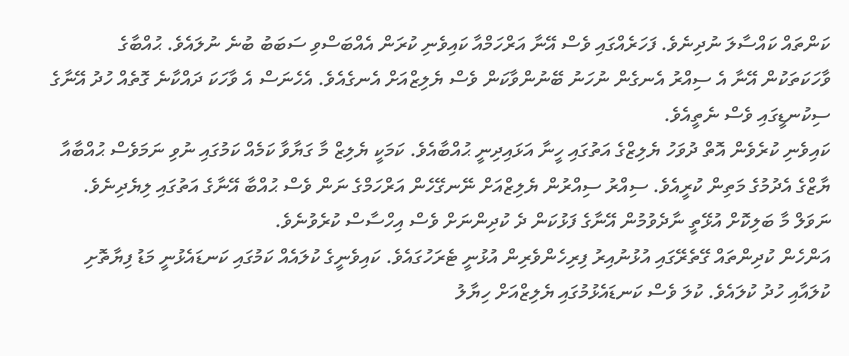ކަންތައް ކައްސާލަ ނުދިނެވެ. ފަހަރެއްގައި ވެސް އޭނާ އަރްހަމްއާ ކައިވެނި ކުރަން އެއްބަސްވި ސަބަބު ބުނެ ނުލައެވެ. ޙުއްބާގެ ވާހަކަތަކުން އޭނާ އެ ސިއްރު އެނގެން ނުހަނު ބޭނުންވާކަން ވެސް ޔެލިޒްއަށް އެނގެއެވެ. އެހެނަސް އެ ވާހަކަ ދައްކާނެ ގޮތެއް ހުދު އޭނާގެ ސިކުނޑީގައި ވެސް ނެތީއެވެ.
ކައިވެނި ކުރެވެން އޮތް ދުވަހު ޔެލިޒްގެ އަތުގައި ހީނާ އަޅައިދިނީ ޙުއްބާއެވެ. ކަމަކީ ޔެލިޒް މާ ގަޔާވާ ކަމެއް ކަމުގައި ނުވި ނަމަވެސް ޙުއްބާއާ ޔާޒްގެ އެދުމުގެ މަތިން ކުރީއެވެ. ސިއްރު ސިއްރުން ޔެލިޒްއަށް ނޭނގޭހެން އަރްހަމްގެ ނަން ވެސް ޙުއްބާ އޭނާގެ އަތުގައި ލިޔެދިނެވެ. ނަވަލް މާ ބަލިކޮށް އުޅޭތީ ނާދެވުމުން އޭނާގެ ފަޅުކަން ދެ ކުދިންނަށް ވެސް އިހްސާސް ކުރެވުނެވެ.
އަންހެން ކުދިންތައް ގޭތެރޭގައި އުޅުނުއިރު ފިރިހެންވެރިން އުޅުނީ ޓެރަހުގައެވެ. ކައިވެނީގެ ކުލައެއް ކަމުގައި ކަނޑައެޅުނީ މަޑު ފިޔާތޮށި ކުލައާއި ހުދު ކުލައެވެ. ކުލަ ވެސް ކަނޑައެޅުމުގައި ޔެލިޒްއަށް ހިޔާލު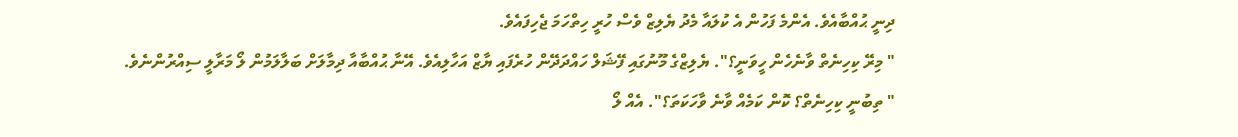ދިނީ ޙުއްބާއެވެ. އެންމެ ފަހުން އެ ކުލައާ މެދު ޔެލިޒް ވެސް ހުރީ ހިތްހަމަ ޖެހިފައެވެ.
" މިރޭ ކިހިނެތް ވާނެހެން ހީވަނީ؟". ޔެލިޒްގެ މޫނުގައި ފޭޝަލް ހައްދަދޭން ހުރެފައި ޔާޒް އަހާލިއެވެ. އޭނާ ޙުއްބާއާ ދިމާލަށް ބަލާލަމުން ލޯ މަރާލީ ސިއްރުންނެވެ.
" ތިބުނީ ކިހިނެތް؟ ކޮން ކަމެއް ވާނެ ވާހަކަތަ؟". އެއް ލޯ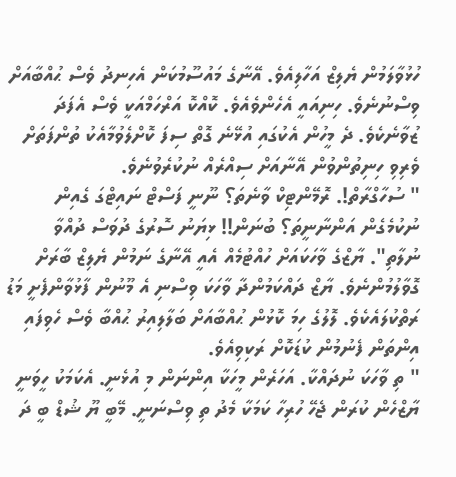ހުޅުވާލަމުން ޔެލިޒް އަހާލިއެވެ. އޭނާގެ މައުސޫމުކަން އެހިނދު ވެސް ޙުއްބާއަށް ވިސްނުނެވެ. ހިނިއައީ އެހެންވެއެވެ. ކޮއްކޮ އަރްހަމްއަކީ ވެސް އެފަދަ ޒުވާނެކެވެ. ދެ މީހުން އެކުގައި އުޅޭނެ ގޮތް ސިފަ ކޮށްލެވުމާއެކު ތުންފަތަށް ވެރިވި ހިނިތުންވުން އޭނާއަށް ސިއްރެއް ނުކުރެވުނެވެ.
" ސުހާގްރާތް!. ރޮމޭންޓިކް ވާނެތަ؟ ނޫނީ ފަސްޓް ނައިޓްގަ ގެއިން ނުކުމެގެން އަންނާނީތަ؟ ބުނަން!! ޅިޔަނު ސޮރުގެ ދުވަސް ދުއްވާ ނުލާތި". ޔާޒްގެ ވާހަކައަށް ހުއްޓުމެއް އެއީ އޭނާގެ ނަމުން ޔެލިޒް ބާރަށް ގޮވާލުމުންނެވެ. ޔާޒް ދައްކަމުންދާ ވާހަކަ ވިސްނި އެ މޫނުން ފާޅުވާންފެށީ މަޑު ރަތްކުލައެކެވެ. ލޮލުގެ ހިމަ ކޮޅުން ޙުއްބާއަށް ބަލާލިއިރު ޙުއްބާ ވެސް ހެވިފައި އިންތަން ފެނުމުން ކުޑަކޮށް ރަކިވިއެވެ.
" ތި ވާހަކަ ނުދައްކާ. އަހަރެން މީހަކާ އިންނަން މި އުޅެނީ. އެކަމަކު ހީވަނީ ޔާޒްހެން ކުރަން ޖެހޭ ހުރިހާ ކަމަކާ މެދު ތި ވިސްނަނީ. މޭބީ ޔޫ ޝުޑް ބީ ދަ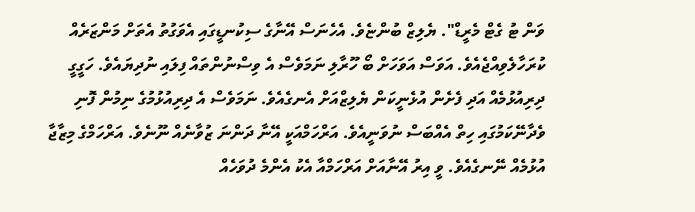ވަން ޓު ގެޓް މެރީޑް". ޔެލިޒް ބުންޏެވެ. އެހެނަސް އޭނާގެ ސިކުނޑީގައި އެވަގުތު އެތަށް މަންޒަރެއް ކުރަހާލެވިއްޖެއެވެ. އަވަސް އަވަހަށް ބޯ ހޫރާލި ނަމަވެސް އެ ވިސްނުންތައް ފިލައި ނުދިޔައެވެ. ހަގީގީ ދިރިއުޅުމެއް އަދި ފެށެން އުޅެނީކަން ޔެލިޒްއަށް އެނގެއެވެ. ނަމަވެސް އެ ދިރިއުޅުމުގެ ނިމުން ފޮނި ވެދާނޭކަމުގައި ހިތް އެއްބަސް ނުވަނީއެވެ. އަރްހަމްއަކީ އޭނާ ދަންނަ ޒުވާނެއް ނޫނެވެ. އަރްހަމްގެ މިޒާޖާ އުޅުމެއް ނޭނގެއެވެ. ވީ އިރު އޭނާއަށް އަރްހަމްއާ އެކު އެންމެ ދުވަހެއް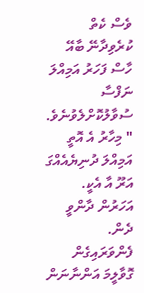ވެސް ކެތް ކުރެވިދާނޭ ބާއޭ ހާސް ފަހަރު އަމިއްލަ ނަފްސާ ސުވާލުކޮށްލެވުނެވެ.
" މިހާރު އެ އޮތީ އަމިއްލަ ދުނިޔެއެއްގަ އަރޫ އާ އެކީ. އަހަރުން ދާންވީ ދެން. ފެންވަރައިގެން ގޮވާލީމަ އަންނާނަން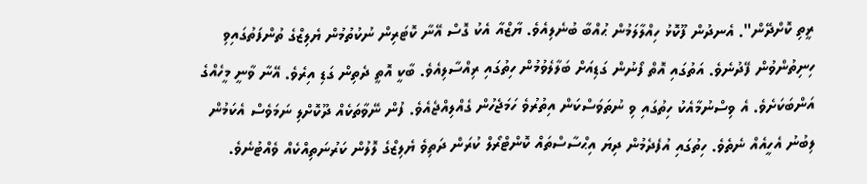ރީތި ކޮށްދޭން". އެނދުން ފޫކޮޅު ހިއްލާލަމުން ޙުއްބާ ބުނެލިއެވެ. ޔާޒްއާ އެކު ގޮސް އޭނާ ކޮޓަރިން ނުކުތުމުން ޔެލިޒްގެ ތުންފަތުގައިވި ހިނިތުންވުން ފޭދުނެވެ. އަތުގައި އޮތް ފޯނުން ގަޑިއަށް ބަލާލެވުމުން ހިތުގައި ރިއްސާލިއެވެ. ބާކީ އޮތީ ދެތިން ގަޑި އިރެވެ. އޭނާ ވާނީ މީހެއްގެ އަންބަކަށެވެ. އެ ވިސްނުމާއެކު ހިތުގައި ވި ނުތަވަސްކަން އިތުރުވެ ހަމަޖެހުން ގެއްލިއްޖެއެވެ. ފުން ނޭވާތަކެއް ދޫކޮށްލި ނަމަވެސް އެކަމުން ލިބުނު އެހީއެއް ނެތެވެ. ހިތުގައި އުފެދެމުން ދިޔަ އިޙްސާސްތައް ކޮންޓްރޯލް ކުރަން ދަތިވެ ޔެލިޒްގެ ލޮލުން ކަރުނަތިއްކެއް ވެއްޓުނެވެ.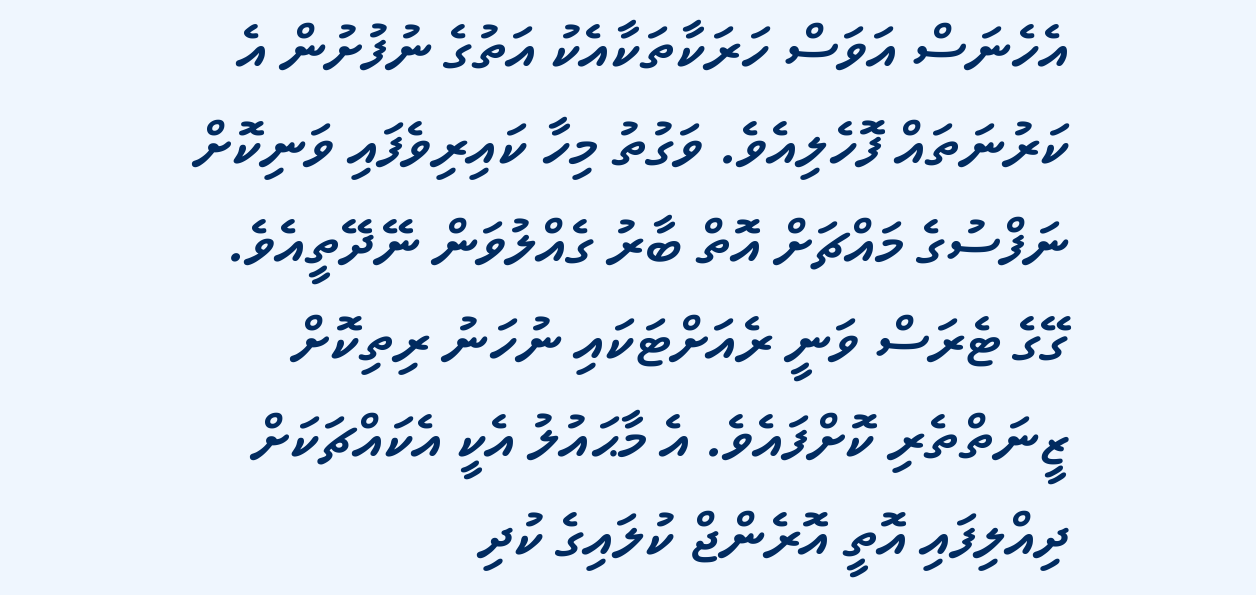އެހެނަސް އަވަސް ހަރަކާތަކާއެކު އަތުގެ ނުފުށުން އެ ކަރުނަތައް ފޮހެލިއެވެ. ވަގުތު މިހާ ކައިރިވެފައި ވަނިކޮށް ނަފްސުގެ މައްޗަށް އޮތް ބާރު ގެއްލުވަން ނޭދޭތީއެވެ.
ގޭގެ ޓެރަސް ވަނީ ރެއަށްޓަކައި ނުހަނު ރިތިކޮށް ޒީނަތްތެރި ކޮށްފައެވެ. އެ މާޙައުލު އެކީ އެކައްޗަކަށް ދިއްލިފައި އޮތީ އޮރެންޖް ކުލައިގެ ކުދި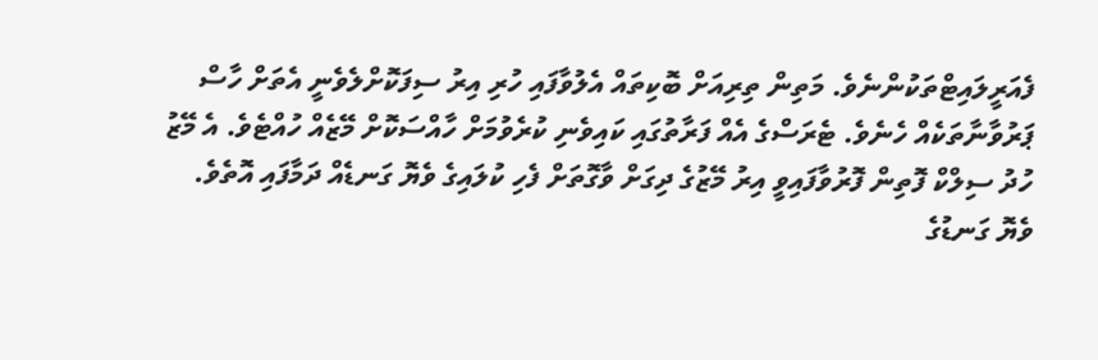ފެއަރީލައިޓްތަކުންނެވެ. މަތިން ތިރިއަށް ބޮކިތައް އެލުވާފައި ހުރި އިރު ސިފަކޮށްލެވެނީ އެތަށް ހާސް ޕަރުވާނާތަކެއް ހެނެވެ. ޓެރަސްގެ އެއް ފަރާތުގައި ކައިވެނި ކުރެވުމަށް ހާއްސަކޮށް މޭޒެއް ހުއްޓެވެ. އެ މޭޒު ހުދު ސިލްކް ފޮތިން ފޮރުވާފައިވީ އިރު މޭޒުގެ ދިގަށް ވާގޮތަށް ފެހި ކުލައިގެ ވެޔޮ ގަނޑެއް ދަމާފައި އޮތެވެ. ވެޔޮ ގަނޑުގެ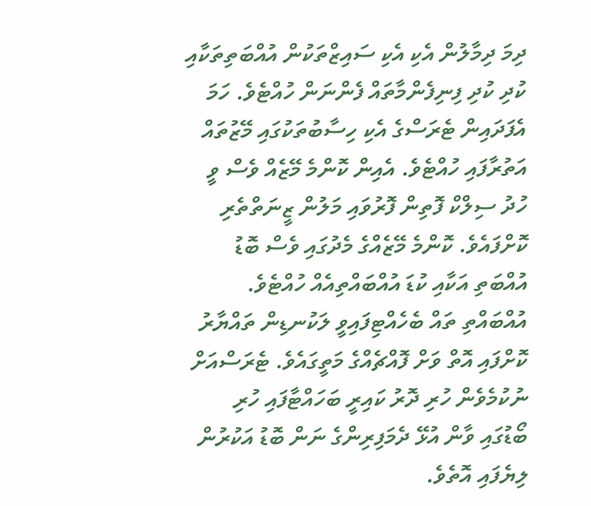ދިމަ ދިމާލުން އެކި އެކި ސައިޒްތަކުން އުއްބަތިތަކާއި ކުދި ކުދި ފިނިފެންމާތައް ފެންނަން ހުއްޓެވެ. ހަމަ އެފަދައިން ޓެރަސްގެ އެކި ހިސާބުތަކުގައި މޭޒުތައް އަތުރާފައި ހުއްޓެވެ. އެއިން ކޮންމެ މޭޒެއް ވެސް ވީ ހުދު ސިލްކް ފޮތިން ފޮރުވައި މަލުން ޒީނަތްތެރި ކޮށްފައެވެ. ކޮންމެ މޭޒެއްގެ މެދުގައި ވެސް ބޮޑު އުއްބަތި އަކާއި ކުޑަ އުއްބައްތިއެއް ހުއްޓެވެ. އުއްބައްތި ތައް ބެހެއްޓިފައިވީ ލަކުނޑިން ތައްޔާރު ކޮށްފައި އޮތް ވަށް ފޮއްޗެއްގެ މަތީގައެވެ. ޓެރަސްއަށް ނުކުމެވެން ހުރި ދޮރު ކައިރީ ބަހައްޓާފައި ހުރި ބޯޑުގައި ވާން އުޅޭ ދެމަފިރިންގެ ނަން ބޮޑު އަކުރުން ލިޔެފައި އޮތެވެ.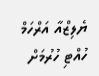ޔެލިޒްއާ އަރްހަމް ހުއްޓި ހުރުމަށް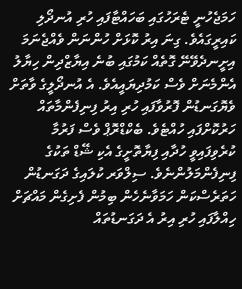ހަމަޖެހުނީ ޓެރަހުގައި ބަހައްޓާފައި ހުރި އުނދޯލި ކައިރީގައެވެ. ގިނަ އިރު ކޮޅަށް ހުންނަން ވެއްޖެނަމަ އިށީނދެވޭނޭ ގޮތެއް ކަމުގައި ބުނެ އިޔާޒްދިން ހިޔާލު އެންމެނަށް ވެސް ކަމުދިޔައީއެވެ. އެ އުނދޯލީގެ ވާތަށް ވެޔޮގަނޑުން ފޮރުވާފައި ހުރި އިރު ފިނިފެންމާތައް ހަރުކޮށްފައި ހުއްޓެވެ. ބެކްޑްރޮޕް ވެސް ފަރުމާ ކުރެވިފައިވީ ހުދާއި ފިޔާތޮށީގެ އެކި ޝޭޑް ތަކުގެ ފިނިފެންމަލުންނެވެ. ސިލްވަރ ކުލައިގެ ދަގަނޑުން ހަތަރެސްކަން ހަމަވާނެހެން ބިމުން ފެށިގެން މައްޗަށް ހިއްލާފައި ހުރި އިރު އެ ދަގަނޑުތައް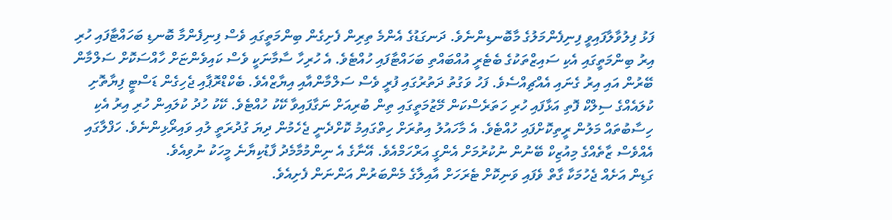ފަޅު ފިލުވާލާފައިވީ ފިނިފެންމަލުގެ މާބޮނޑިންނެވެ. ދަނގަޑުގެ އެންމެ ތިރިން ފެށިގެން ބިންމަތީގައި ވެސް ފިނިފެންމާ ބޮނޑި ބަހައްޓާފައި ހުރި އިރު ބިންމަތީގައި އެކި ސައިޒްތަކުގެ ބެޓެރީ އުއްބައްތި ބަހައްޓާފައި ހުއްޓެވެ. އެ ހުރިހާ ސާމާނަކީ ވެސް ކައިވެންޏަށް ހާއްސަކޮށް ސަލްމާން ބޭރުން އައި އިރު ގެނައި އެއްޗިއްސެވެ. ފަހު ވަގުތު ދަތުރުގައި ފުރީ ވެސް ސަލްމާންއާއި އިޔާޒްއެވެ. ބެކްޑްރޮޕާއި ޖެހިގެން ޑަސްޓީ ފިޔާތޮށި ކުލައެއްގެ ސިލްކް ފޮތި އަޅާފައި ހުރި ހަތަރެސްކަން މޭޒުމަތީގައި ތިން ބުރިއަށް ނަގާފައިވާ ކޭކު ހުއްޓެވެ. ކޭކު ހުދު ކުލައިން ހުރި އިރު އެކި ހިސާބުތައް މަލުން ރީތިކޮށްފައި ހުއްޓެވެ. އެ މާހައުލު އިތުރަށް ހިތްގައިމު ކޮށްދެނީ ޖެހެމުން ދިޔަ ގުދުރަތީ ލުއި ވައިރޯޅިންނެވެ. ހަފްލާގައި އެއްވެސް ޒާތެއްގެ މިއުޒިކް ބޭނުން ނުކުރުމަށް އެންގީ އަރްހަމްއެވެ. އޭނާގެ އެ ނިންމުމާމެދު ފާޑުކިޔާނެ މީހަކު ނުވިއެވެ.
ގަޑިން އަށެއް ޖެހުމަކާ ގާތް ވެފައި ވަނިކޮށް ޓެރަހަށް އާއިލާގެ މެންބަރުން އަންނަން ފެށިއެވެ.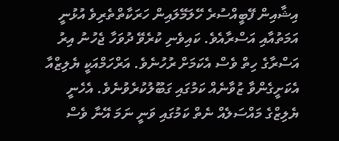އިޝާއިން ފޭބީއްސުރެ ހޭލަމޭލައިން ހަރަކާތްތެރިވެ އުޅުނީ އަމަތުއާއި އަސްރާއެވެ. ކައިވެނި ކުރެވޭ ދުވަހާ ޖެހުނު އިރު އަސްރާގެ ހިތް ވެސް އެކަމަށް ރުހުނެވެ. އަރްހަމްއަކީ ޔެލިޒްއާ އެކަށީގެންވާ ޒުވާނެއް ކަމުގައި ގަބޫލުކުރެވުނެވެ. އެހެނީ ޔެލިޒްގެ މައްސަލެއް ނެތް ކަމުގައި ވަނީ ނަމަ އޭނާ ވެސް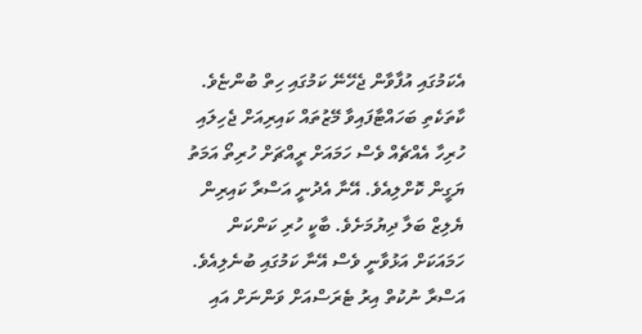އެކަމުގައި އުފާވާން ޖެހޭނޭ ކަމުގައި ހިތް ބުންޏެވެ. ކާތަކެތި ބަހައްޓާފައިވާ މޭޒުތައް ކައިރިއަށް ޖެހިލައި ހުރިހާ އެއްޗެއް ވެސް ހަމައަށް ރީއްޗަށް ހުރިތޯ އަމަތު ޔަގީން ކޮށްލިއެވެ. އޭނާ އެދުނީ އަސްރާ ކައިރިން ޔެލިޒް ބަލާ ދިޔުމަށެވެ. ބާކީ ހުރި ކަންކަން ހަމައަކަށް އަޅުވާނީ ވެސް އޭނާ ކަމުގައި ބުނެލިއެވެ.
އަސްރާ ނުކުތް އިރު ޓެރަސްއަށް ވަންނަށް އައި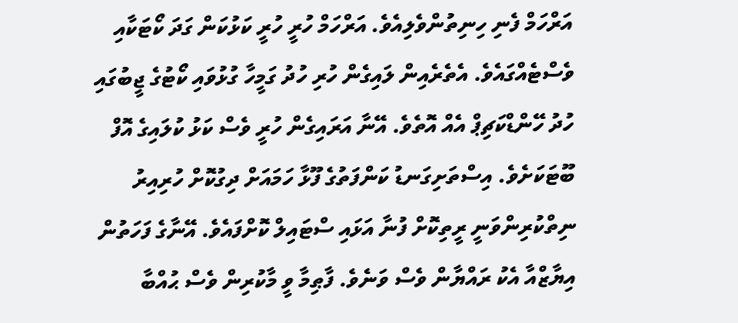އަރްހަމް ފެނި ހިނިތުންވެލިއެވެ. އަރްހަމް ހުރީ ހުރީ ކަޅުކަން ގަދަ ކޯޓަކާއި ވެސްޓެއްގައެވެ. އެތެރެއިން ލައިގެން ހުރި ހުދު ގަމީހާ ގުޅުވައި ކޯޓުގެ ޖީބުގައި ހުދު ހޭންޑްކަޗިޕް އެއް އޮތެވެ. އޭނާ އަރައިގެން ހުރީ ވެސް ކަޅު ކުލައިގެ އޮފް ބޫޓަކަށެވެ. އިސްތަށިގަނޑު ކަންފަތުގެ ފޫޅާ ހަމައަށް ދިގުކޮށް ހުރިއިރު ނިތްކުރިންވަނީ ރީތިކޮށް ފުނާ އަޅައި ސްޓައިލް ކޮށްފައެވެ. އޭނާގެ ފަހަތުން އިޔާޒްއާ އެކު ރައްޔާން ވެސް ވަނެވެ. ފާޠިމާ ވީ މާކުރިން ވެސް ޙުއްބާ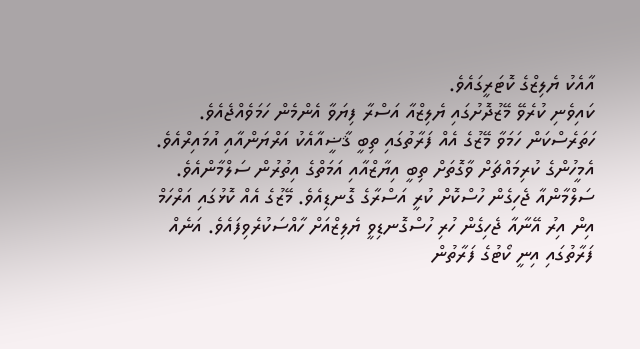އާއެކު ޔެލިޒްގެ ކޮޓަރީގައެވެ.
ކައިވެނި ކުރެވޭ މޭޒުދޮށުގައި ޔެލިޒްއާ އަސްރާ ފިޔަވާ އެންމެން ހަމަވެއްޖެއެވެ. ހަތަރެސްކަން ހަމަވާ މޭޒުގެ އެއް ފަރާތުގައި ތިބީ ޤާޟީއާއެކު އަރްޔަންއާއި އުމައިރްއެވެ. އެމީހުންގެ ކުރިމައްޗަށް ވާގޮތަށް ތިބީ އިޔާޒްއާއި އަމަތްގެ އިތުރުން ސަލްމާންއެވެ. ސަލްމާންއާ ޖެހިގެން ހުސްކޮށް ކުރީ އަސްރާގެ ގޮނޑިއެވެ. މޭޒުގެ އެއް ކޮޅުގައި އަރްހަމް އިން އިރު އޭނާއާ ޖެހިގެން ހުރި ހުސްގޮނޑިވީ ޔެލިޒްއަށް ހާއްސަކުރެވިފައެވެ. އަނެއް ފަރާތުގައި އިނީ ކޯޓުގެ ފަރާތުން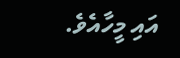އައި މީހާއެވެ.